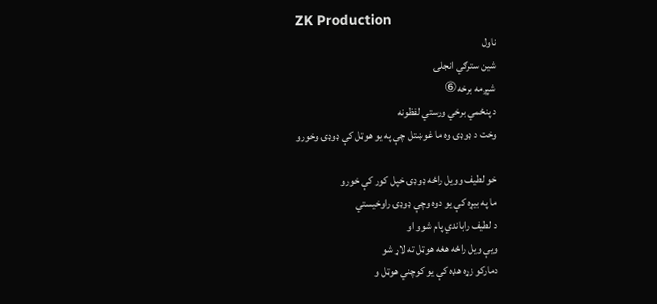ZK Production
ناول
شين سترګي انجلۍ
شپږمه برخه⑥
د پنځمي برخي ورستي لفظونه
وخت د ډوډۍ وه ما غوښتل چې په یو هوټل کې ډوډۍ وخورو

خو لطیف وویل راځه ډوډۍ خپل کور کې خورو
ما په بیړه کې یو دوه وچې ډوډۍ راوخیستي
د لطیف راباندي پام شوو او
ویې ویل راځه هغه هوټل ته لاړ شو
دمارکو زړه هډه کې یو کوچني هوټل و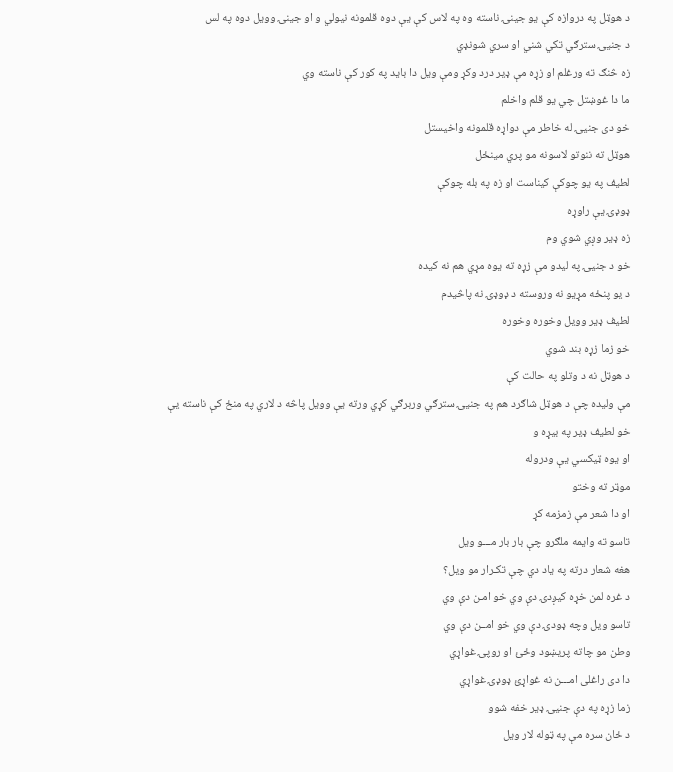د هوټل په دروازه کې یو جینۍ ناسته وه په لاس کې یې دوه قلمونه نیولي و او جینۍ وویل دوه په لس
د جنیۍ سترګي تکي شني او سري شونډي
زه څنګ ته ورغلم او زړه مې ډیر درد وکړ ومې ویل دا باید په کور کې ناسته وي
ما دا غوښتل چي یو قلم واخلم
خو دی جنیۍ له خاطر مې دواړه قلمونه واخیستل
هوټل ته ننوتو لاسونه مو پري مینځل
لطیف په یو چوکې کیناست او زه په بله چوکې
ډوډۍ یې راوړه
زه ډیر وږي شوي وم
خو د جنیۍ په لیدو مې زړه ته یوه مړي هم نه کیده
د یو پنځه مړیو نه وروسته د ډوډۍ نه پاڅیدم
لطیف ډیر وویل وخوره وخوره
خو زما زړه بند شوي
د هوټل نه د وتلو په حالت کې
مې ولیده چې د هوټل شاګرد هم په جنیۍ سترګي وربرګي کړي ورته یې وویل پاڅه د لاري په منځ کې ناسته یې
خو لطیف ډیر په بیړه و
او یوه ټیکسي یې ودروله
موټر ته وختو
او دا شعر مې زمزمه کړ
تاسو ته وایمه ملګرو چې بار بار مـــو ویل
هغه شعار درته په یاد دي چې تکـرار مو ویل؟
د غره لمن خړه کیږدۍ دې وي خو امـن دې وي
تاسو ویل وچه ډودۍ دې وي خو امــن دې وي
وطن مو چاته پریښود وځئ او روپۍ غواړي
دا دی راغلى امـــن نه غواړئ ډوډۍ غواړي
زما زړه په دې جنیۍ ډیر خفه شوو
د ځان سره مې په ټوله لار ویل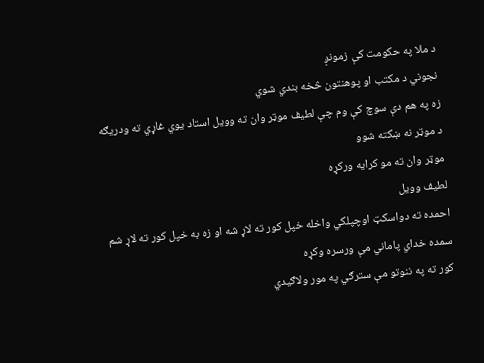د ملا په حکومت کې زمونږ
نجوني د مکتب او پوهنتون څخه بندي شوي
زه په هم دې سوچ کې وم چې لطیف موټر وان ته وویل استاد یوي غاړي ته ودریګه
د موټر نه ښکته شوو
موټر وان ته مو کرایه ورکړه
لطیف وویل
احمده ته دواسکټ اوچپلکي واخله خپل کور ته لاړ شه او زه به خپل کور ته لاړ شم
سمده خداي پاماني مې ورسره وکړه
کور ته په ننوتو مې سترګي په مور ولاګیدي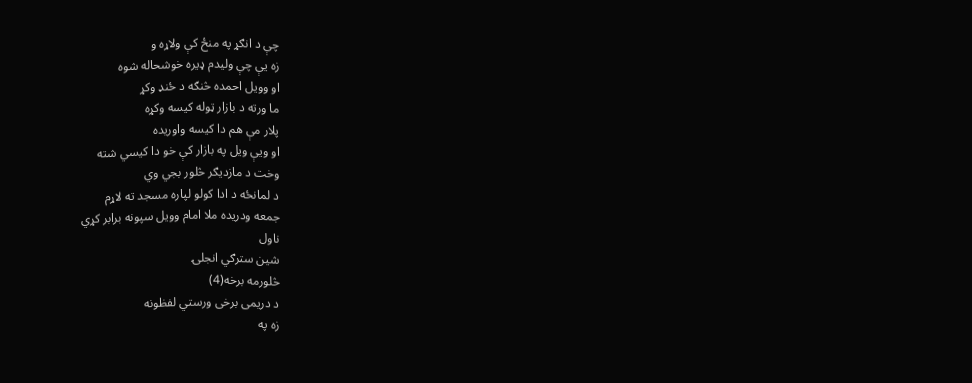چې د انګړ په منځ کې ولاړه و
زه یې چې ولیدم ډیره خوشحاله شوه
او وویل احمده څنګه د ځنډ وکړ
ما ورته د بازار ټوله کیسه وکړه
پلار مې هم دا کیسه واوریده
او ویې ویل په بازار کې خو دا کیسي شته
وخت د مازدیګر څلور بجي وي
د لمانځه د ادا کولو لپاره مسجد ته لاړم
جمعه ودریده ملا امام وویل سپونه برابر کړي
ناول
شين سترګي انجلۍ
څلورمه برخه(4)
د دریمی برخی ورستي لفظونه
زه په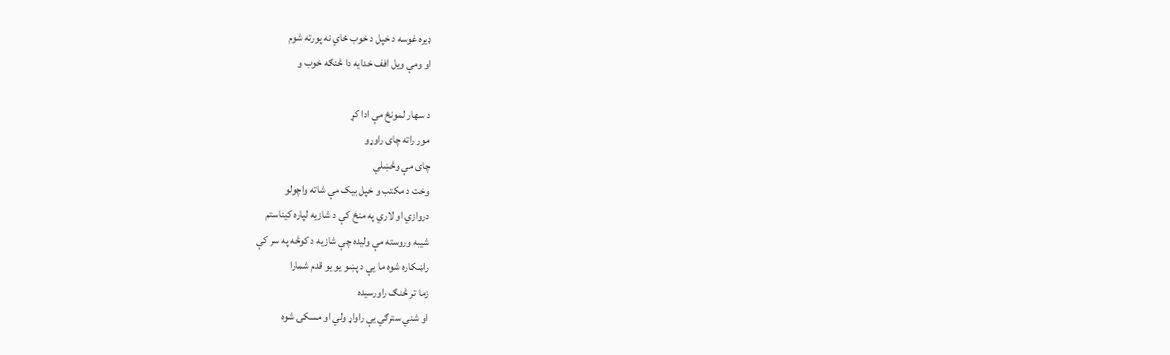ډیره غوسه د خپل د خوب ځاي نه پورته شوم
او ومې ویل افف خدایه دا څنګه خوب و

د سهار لمونځ مې ادا کړ
مور راته چای راوړو
چای مې وڅښلي
وخت د مکتب و خپل بیک مې شاته واچولو
دروازي او لاري په منځ کې د شازیه لپاره کیناستم
شیبه وروسته مې ولیده چې شازیه د کوڅه په سر کې
راښکاره شوه ما یې د پښو یو یو قدم شمارا
زما تر څنګ راورسیده
او شني سترګي یې راواړ ولي او مسکۍ شوه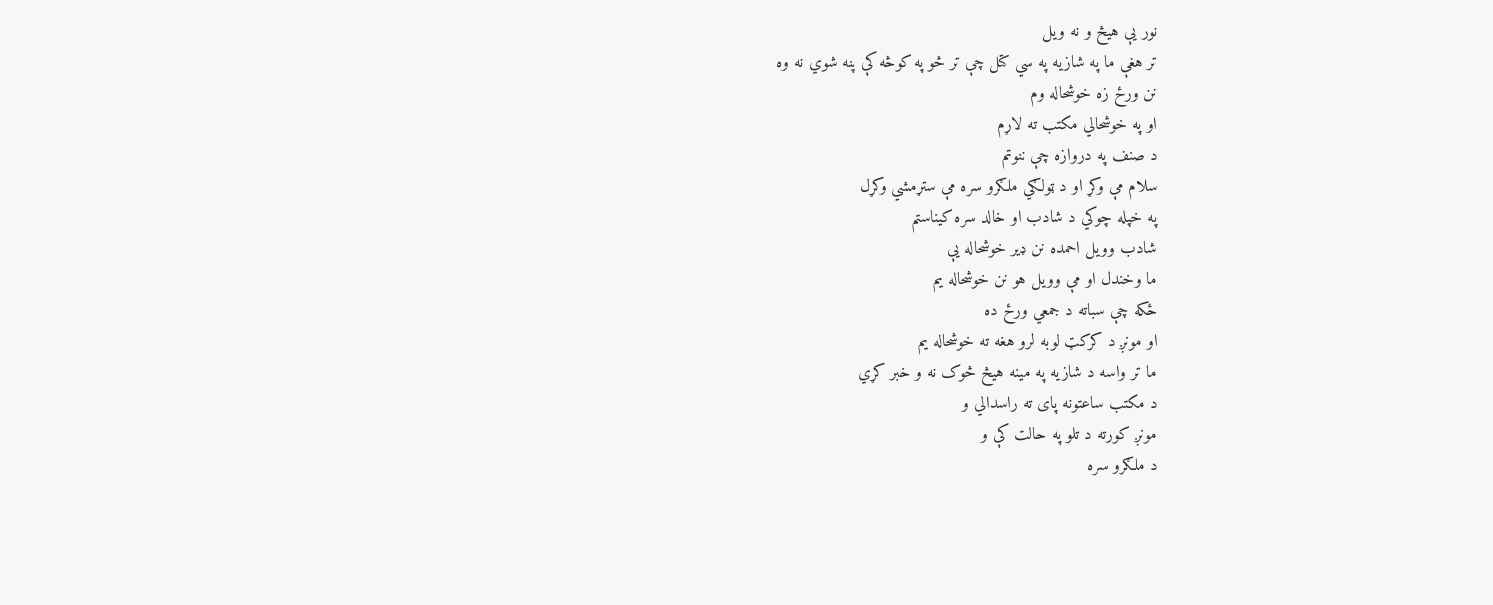نور یې هیڅ و نه ویل
تر هغې ما په شازیه په سي کتل چې تر څو په کوڅه کې پنه شوي نه وه
نن ورځ زه خوشحاله وم
او په خوشحالي مکتب ته لاړم
د صنف په دروازه چې ننوتم
سلام مې وکړ او د ټولګي ملګرو سره مې ستړمشي وکړل
په خپله چوکي د شادب او خالد سره کیناستم
شادب وویل احمده نن ډیر خوشحاله یې
ما وخندل او مې وویل هو نن خوشحاله یم
ځکه چې سباته د جمعي ورځ ده
او مونږ د کرکټ لوبه لرو هغه ته خوشحاله یم
ما تر واسه د شازیه په مینه هیڅ څوک نه و خبر کړي
د مکتب ساعتونه پای ته راسدالي و
مونږ کورته د تلو په حالت کې و
د ملګرو سره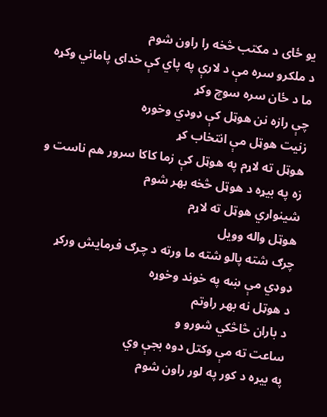یو ځای د مکتب څخه را راون شوم
د ملکرو سره مې د لارې په پاي کې خدای پاماني وکړه
ما د ځان سره سوچ وکړ
چې رازه نن هوټل کې ډوډي وخوره
زنیت هوټل مې انتخاب کړ
هوټل ته لاړم په هوټل کې زما کاکا سرور هم ناست و
زه په بیړه د هوټل څخه بهر شوم
شینواري هوټل ته لاړم
هوټل واله وویل
چرګ شته پالو شته ما ورته د چرګ فرمایش ورکړ
ډوډي مې ښه په خوند وخوړه
د هوټل نه بهر راوتم
د باران څاڅکي شورو و
ساعت ته مې وکتل دوه بجې وي
په بیړه د کور په لور راون شوم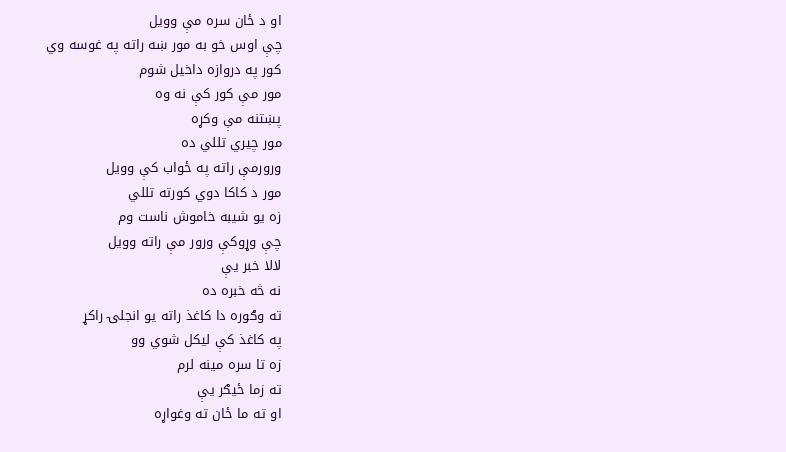او د ځان سره مې وویل
چې اوس خو به مور ښه راته په غوسه وي
کور په دروازه داخیل شوم
مور مې کور کې نه وه
پښتنه مې وکړه
مور چیري تللي ده
ورورمې راته په ځواب کې وویل
مور د کاکا دوي کورته تللي
زه یو شیبه خاموش ناست وم
چې وړوکې ورور مې راته وویل
لالا خبر یې
نه څه خبره ده
ته وګوره دا کاغذ راته یو انجلۍ راکړ
په کاغذ کې لیکل شوي وو
زه تا سره مینه لرم
ته زما ځیګر یې
او ته ما ځان ته وغواړه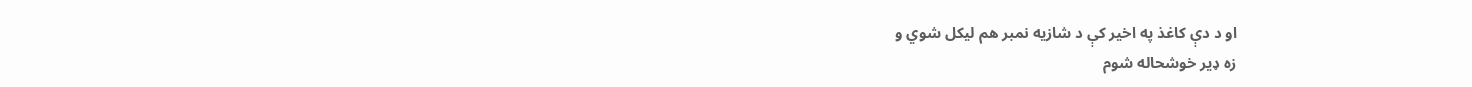او د دې کاغذ په اخیر کې د شازیه نمبر هم لیکل شوي و
زه ډیر خوشحاله شوم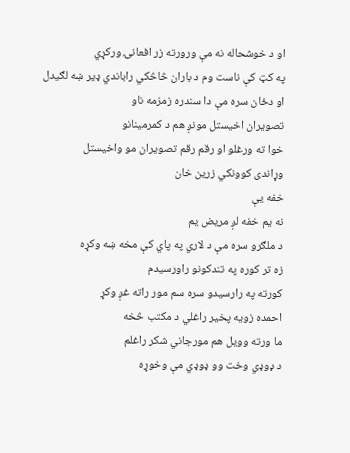او د خوشحاله نه مې ورورته زر افعانۍ ورکړي
په کټ کې ناست وم د باران څاڅکي راباندي ډیر ښه لګیدل
او دځان سره مې دا سندره زمزمه ناو
تصویران اخیستل مونږ هم د کمرمینانو
خوا ته ورغلو او رقم رقم تصویران مو واخیستل
وړاندی کوونکي زرين خان
خفه یې
نه یم خفه لږ مریض یم
د ملګرو سره مې د لاري په پاي کې مخه ښه وکړه
زه تر کوره په تندکونو راورسیدم
کورته په رارسیدو سره سم مور راته غږ وکړ
احمده زویه پخیر راغلي د مکتب څخه
ما ورته وویل هم مورجاني شکر راغلم
د ډوډي وخت وو ډوډي مې وخوړه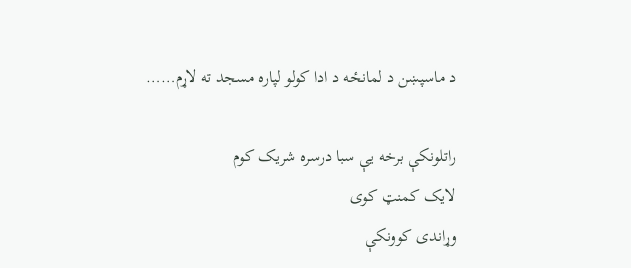د ماسپښن د لمانځه د ادا کولو لپاره مسجد ته لاړم……

راتلونکې برخه یې سبا درسره شریک کوم
لایک کمنټ کوی
وړاندی کوونکې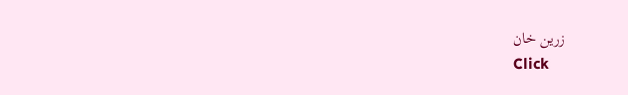زرين خان
Click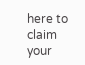here to claim your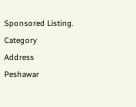Sponsored Listing.
Category
Address
Peshawar